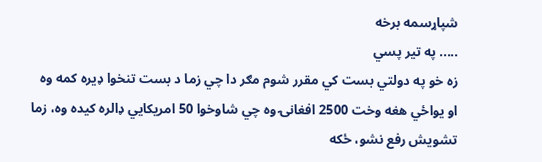شپاړسمه برخه
..... په تیر پسي
زه خو په دولتي بست کي مقرر شوم مګر دا چي زما د بست تنخوا ډیره کمه وه او یواځي هغه وخت 2500 افغانۍ وه چي شاوخوا 50 امریکايي ډالره کیده وه، زما تشویش رفع نشو، ځکه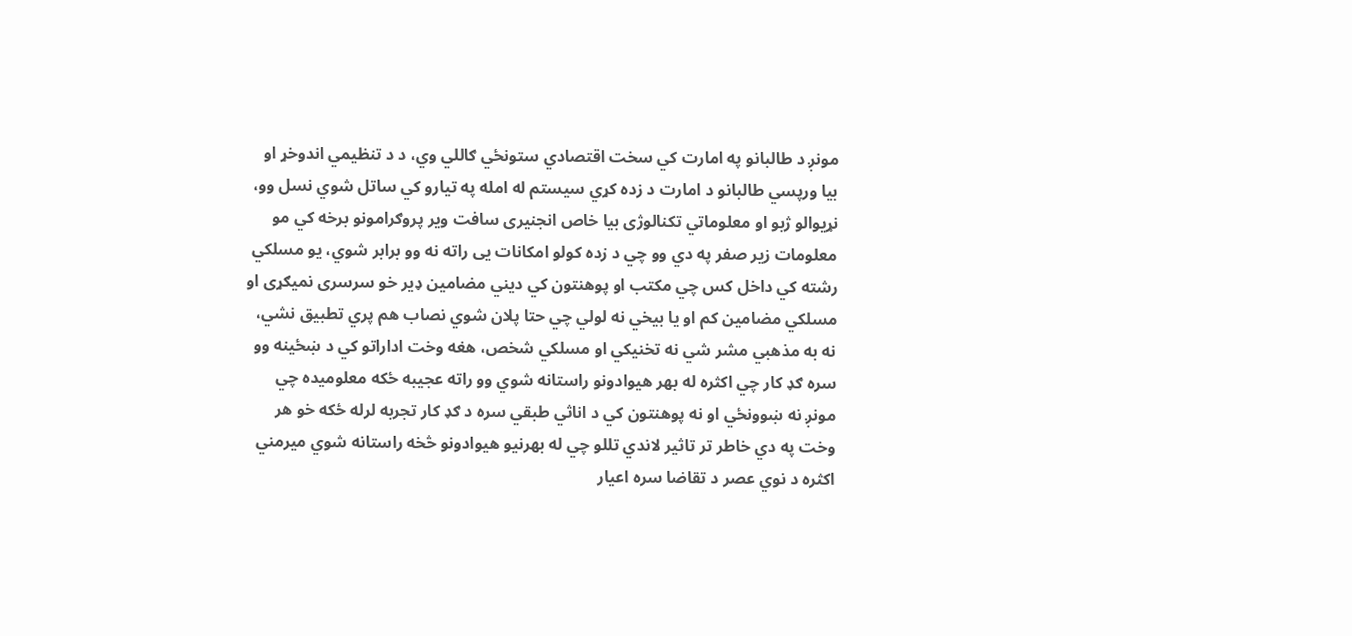مونږ د طالبانو په امارت کي سخت اقتصادي ستونځي ګاللي وي، د د تنظیمي اندوخړ او بیا ورپسي طالبانو د امارت د زده کړي سیستم له امله په تیارو کي ساتل شوي نسل وو، نړیوالو ژبو او معلوماتي تکنالوژی بیا خاص انجنیری سافت ویر پروګرامونو برخه کي مو معلومات زیر صفر په دي وو چي د زده کولو امکانات يی راته نه وو برابر شوي، یو مسلکي رشته کي داخل کس چي مکتب او پوهنتون کي دیني مضامین ډیر خو سرسری نمیګړی او مسلکي مضامین کم او یا بیخي نه لولي چي حتا پلان شوي نصاب هم پري تطبیق نشي، نه به مذهبي مشر شي نه تخنیکي او مسلکي شخص، هغه وخت اداراتو کي د ښځینه وو سره ګډ کار چي اکثره له بهر هیوادونو راستانه شوي وو راته عجیبه ځکه معلومیده چي مونږ نه ښوونځي او نه پوهنتون کي د اناثي طبقي سره د ګډ کار تجربه لرله ځکه خو هر وخت په دي خاطر تر تاثیر لاندي تللو چي له بهرنیو هیوادونو څخه راستانه شوي میرمني اکثره د نوي عصر د تقاضا سره اعیار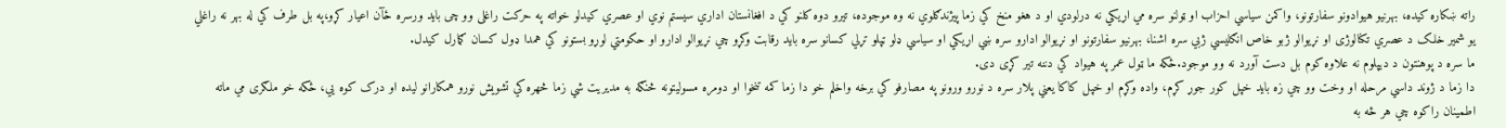راته ښکاره کیده، بهرنیو هیوادونو سفارتونو، واکمن سیاسي احزاب او ټولنو سره مي اړیکي نه درلودي او د هغو منخ کي زما پیژندګلوي نه وه موجوده، تیرو دوه کلنو کي د افغانستان اداري سیستم نوي او عصري کیدلو خواته په حرکت راغلی وو چی باید ورسره ځآن اعیار کړو،په بل طرف کي له بهر نه راغلي یو شمیر خلک د عصري تکنالوژی او نړیوالو ژبو خاص انګلیسي ژبي سره اشنا، بهرنیو سفارتونو او نړیوالو ادارو سره ښي اړیکي او سیاسي ډلو ټپلو تړلي کسانو سره باید رقابت وکړو چي نړیوالو ادارو او حکومتي لوړو بستونو کي همدا ډول کسان ګمارل کیدل.
ما سره د پوهنتون د ديپلوم نه علاوه کوم بل دست آورد نه وو موجود.ځکه ما ټول عمر په هیواد کي دننه تیر کړی دی.
دا زما د ژوند داسي مرحله او وخت وو چي زه باید خپل کور جوړ کړم، واده وکړم او خپل کاکا یعني پلار سره د نورو ورونو په مصارفو کي برخه واخلم خو دا زما کمه تنخوا او دومره مسولیتونه څنګه به مدیریت شي زما څهره کي تشویش نورو همکارانو لیده او درک کوه يي، ځکه خو ملګری مي ماته اطمینان راکوه چي هر څه به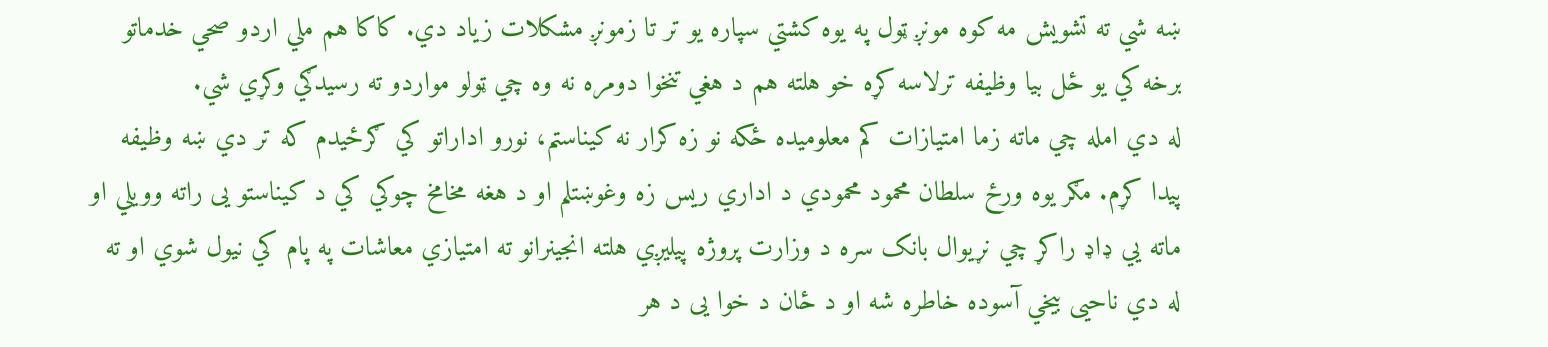ښه شي ته تشویش مه کوه مونږ ټول په یوه کشتي سپاره یو تر تا زمونږ مشکلات زیاد دي. کاکا هم ملي اردو صحي خدماتو برخه کي یو ځل بیا وظیفه ترلاسه کړه خو هلته هم د هغي تنخوا دومره نه وه چي ټولو مواردو ته رسیدګي وکړي شي.
له دي امله چي ماته زما امتیازات کم معلومیده ځکه نو زه کرار نه کیناستم، نورو اداراتو کي ګرځیدم که تر دي ښه وظیفه پیدا کړم. مګر یوه ورځ سلطان محمود محمودي د اداري ریس زه وغوښتلم او د هغه مخامخ چوکي کي د کیناستو یی راته وویلي او ماته يي ډاډ راکړ چي نړیوال بانک سره د وزارت پروژه پیلیږي هلته انجینرانو ته امتیازي معاشات په پام کي نیول شوي او ته له دي ناحیی بیخي آسوده خاطره شه او د ځان د خوا يی د هر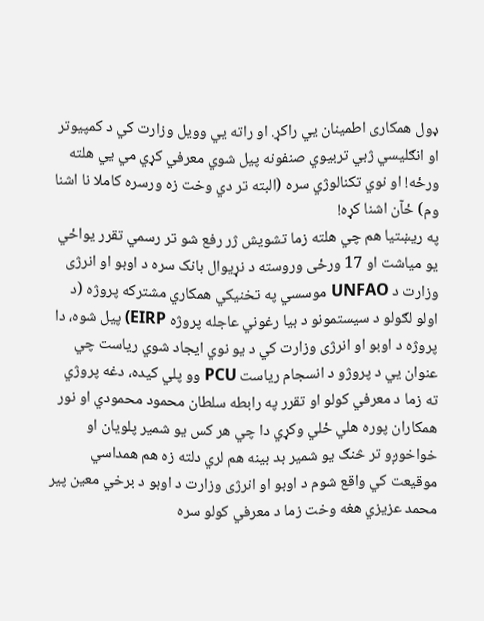ډول همکاری اطمینان يي راکړ. او راته يي وویل وزارت کي د کمپیوتر او انګلیسي ژبي تربیوي صنفونه پیل شوي معرفي کړي مي يي هلته ورځه! او نوي تکنالوژي سره (البته تر دي وخت زه ورسره کاملا نا اشنا وم) ځآن اشنا کړه!
په ریښتیا هم چي هلته زما تشویش ژر رفع شو تر رسمي تقرر یواځي یو میاشت او 17 ورځی وروسته د نړیوال بانک سره د اوبو او انرژی وزارت د UNFAO موسسي په تخنیکي همکاري مشترکه پروژه (د اولو لګولو د سیستمونو د بیا رغوني عاجله پروژه EIRP) پیل شوه، دا پروژه د اوبو او انرژی وزارت کي د یو نوي ایجاد شوي ریاست چي عنوان يي د پروژو د انسجام ریاست PCU وو پلي کیده، دغه پروژي ته زما د معرفي کولو او تقرر په رابطه سلطان محمود محمودي او نور همکاران پوره هلي ځلي وکړي دا چي هر کس یو شمیر پلویان او خواخوږو تر څنګ یو شمیر بد بینه هم لري دلته زه هم همداسي موقیعت کي واقع شوم د اوبو او انرژی وزارت د اوبو د برخي معین پیر محمد عزیزي هغه وخت زما د معرفي کولو سره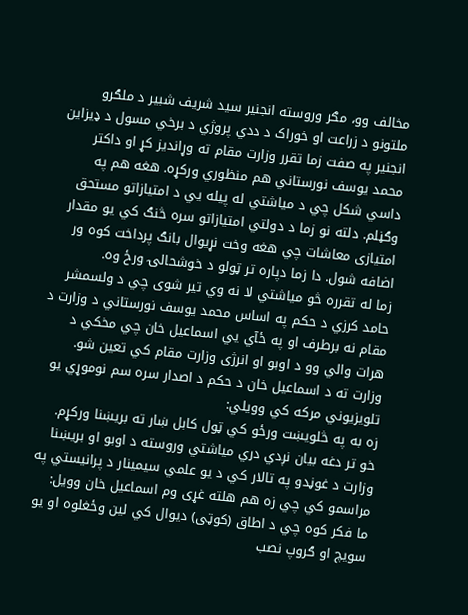مخالف وو، مګر وروسته انجنیر سید شریف شبیر د ملګرو ملتونو د زراعت او خوراک د ددي پروژي د برخي مسول د ډیزاین انجنیر په صفت زما تقرر وزارت مقام ته وړانديز کړ او داکتر محمد یوسف نورستاني هم منظوري ورکړه. هغه هم په داسي شکل چي د میاشتي له پیله يي د امتیازاتو مستحق وګڼلم. دلته نو زما د دولتي امتیازاتو سره څنګ کي یو مقدار امتیازی معاشات چي هغه وخت نړیوال بانګ پرداخت کوه ور اضافه شول. دا زما دپاره تر ټولو د خوشحالۍ ورځ وه.
زما له تقرره څو میاشتي لا نه وي تیر شوی چي د ولسمشر حامد کرزي د حکم په اساس محمد یوسف نورستاني د وزارت د مقام نه برطرف او په ځآي يي اسماعیل خان چي مخکي د هرات والي وو د اوبو او انرژی وزارت مقام کي تعین شو.
وزارت ته د اسماعیل خان د حکم د اصدار سره سم نوموړي یو تلویزیوني مرکه کي وویلي:
زه به په څلویښت ورځو کي ټول کابل ښار ته بریښنا ورکړم.
خو تر دغه بیان نږدي دري میاشتي وروسته د اوبو او بریښنا وزارت د غوڼدو په تالار کي د یو علمي سیمینار د پرانیستي په مراسمو کي چي زه هم هلته غړی وم اسماعیل خان وویل:
ما فکر کوه چي د اطاق (کوټی) دیوال کي لین وځغلوه او یو سویچ او ګروپ نصب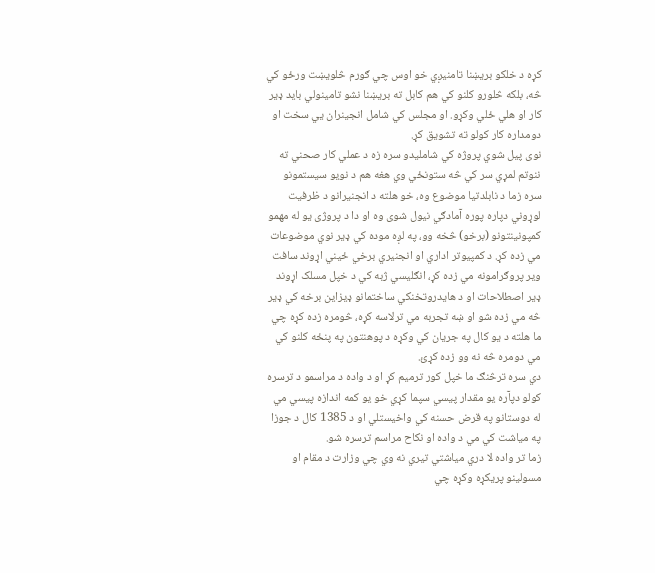کړه د خلکو بریښنا تامنیږي خو اوس چي ګورم څلویښت ورځو کي څه، بلکه څلورو کلنو کي هم کابل ته بریښنا نشو تامینولي باید ډير کار او هلي ځلي وکړو. او مجلس کي شامل انجینران يي سخت او دومداره کار کولو ته تشویق کړ.
نوی پيل شوي پروژه کي شاملیدو سره زه د عملي کار صحني ته ننوتم لمړي سر کي څه ستونځي وي هغه هم د نویو سیستمونو سره زما د نابلدتیا موضوع وه، خو هلته د انجنیرانو د ظرفیت لوړوني دپاره پوره آمادګي نیول شوی وه او دا د پروژی یو له مهمو کمپونینتونو (برخو) څخه وو، په لږه موده کي ډیر نوي موضوعات مي زده کړ. د کمپیوتر اداري او انجنیري برخي ځیني اړوند سافت ویر پروګرامونه مي زده کړ، انګلیسي ژبه کي د خپل مسلک اړوند ډیر اصطلاحات او د هایدروتخنکي ساختمانو ډيزاین برخه کي ډير څه مي زده شو او ښه تجربه مي ترلاسه کړه، څومره زده کړه چي ما هلته د یو کال په جریان کي وکړه د پوهنتون په پنځه کلنو کي مي دومره څه نه وو زده کړئ.
دي سره ترڅنګ ما خپل کور ترمیم کړ او د واده د مراسمو د ترسره کولو دپآره یو مقدار پیسي سپما کړي خو یو کمه اندازه پیسي مي له دوستانو په قرض حسنه کي واخیستلي او د 1385 کال د جوزا په میاشت کي مي د واده او نکاح مراسم ترسره شو.
زما تر واده لا دري میاشتي تیري نه وي چي وزارت د مقام او مسولینو پریکړه وکړه چي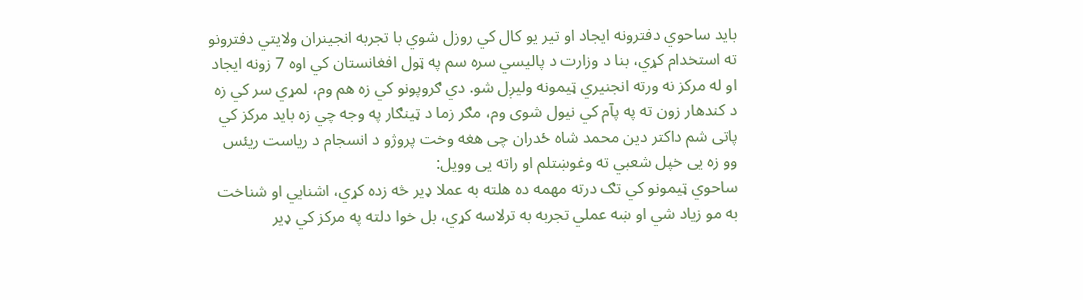باید ساحوي دفترونه ایجاد او تیر یو کال کي روزل شوي با تجربه انجینران ولایتي دفترونو ته استخدام کړي، بنا د وزارت د پالیسي سره سم په ټول افغانستان کي اوه 7 زونه ایجاد او له مرکز نه ورته انجنیري ټیمونه ولیږل شو. دي ګروپونو کي زه هم وم، لمړي سر کي زه د کندهار زون ته په پآم کي نیول شوی وم، مګر زما د ټینګار په وجه چي زه باید مرکز کي پاتی شم داکتر دین محمد شاه ځدران چی هغه وخت پروژو د انسجام د ریاست ریئس وو زه یی خپل شعبي ته وغوښتلم او راته يی وویل:
ساحوي ټيمونو کي تګ درته مهمه ده هلته به عملا ډير څه زده کړي، اشنايي او شناخت به مو زیاد شي او ښه عملي تجربه به ترلاسه کړي، بل خوا دلته په مرکز کي ډیر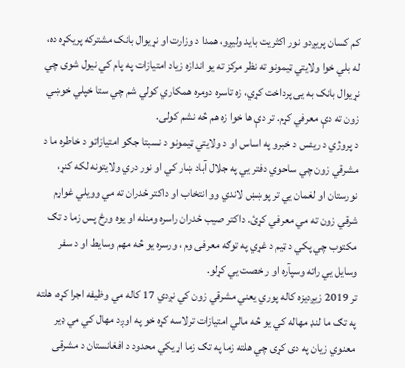کم کسان پریږدو نور اکثریت باید ولیږو، همدا د وزارت او نړیوال بانک مشترکه پریکړه ده، له بلي خوا ولایتي ټیمونو ته نظر مرکز ته یو اندازه زیاد امتیازات په پام کي نیول شوی چي نړیوال بانک به يی پرداخت کړي، زه تاسره دومره همکاري کولي شم چي ستا خپلي خوښي زون ته دې معرفي کړم. تر دې ها خوا زه هم څه نشم کولی.
د پروژي د ریئس د خبرو په اساس او د ولایتي ټيمونو د نسبتا جګو امتیازاتو د خاطره ما د مشرقي زون چي ساحوي دفتر يي په جلال آباد ښار کي او نور دري ولایتونه لکه کنړ، نورستان او لغمان يي تر پوښښ لاندي وو انتخاب او داکتر ځدران ته مي وویلي غواړم شرقي زون ته مي معرفي کړئ. داکتر صیب ځدران راسره ومنله او یوه ورځ پس زما د تګ مکتوب چي پکي د ټیم د غړي په توګه معرفی وم ، ورسره یو څه مهم وسایط او د سفر وسایل يي راته وسپآره او ر خصت يي کړلو.
تر 2019 زیږدیزه کاله پوري یعني مشرقي زون کي نږدي 17 کاله مي وظیفه اجرا کړه، هلته په تګ ما لنډ مهاله کي یو څه مالي امتیازات ترلاسه کړه خو په اوږد مهال کي مي ډیر معنوي زیان په دی کړی چي هلته زما په تګ زما اړیکي محدود د افغانستان د مشرقی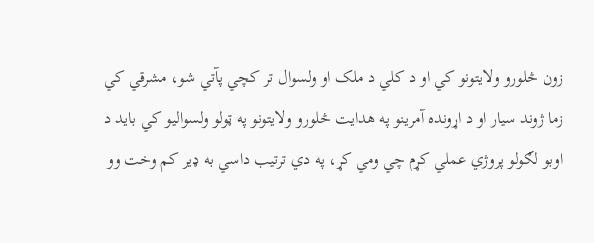زون څلورو ولایتونو کي او د کلي د ملک او ولسوال تر کچي پآتي شو، مشرقي کي زما ژوند سیار او د اړونده آمرینو په هدایت څلورو ولایتونو په ټولو ولسوالیو کي باید د اوبو لګولو پروژي عملي کړم چي ومي کړ، په دي ترتیب داسي به ډیر کم وخت وو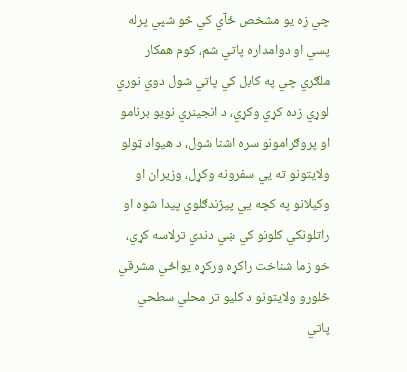چي زه یو مشخص ځآي کي څو شپي پرله پسي او دوامداره پاتي شم، کوم همکار ملګري چي په کابل کي پاتي شول دوي نوري لوړي زده کړي وکړي، د انجینري نويو برنامو او پروګرامونو سره اشنا شول، د هیواد ټولو ولایتونو ته يي سفرونه وکړل، وزیران او وکیلانو په کچه يي پيژندګلوي پیدا شوه او راتلونکي کلونو کي ښي دندي ترلاسه کړي، خو زما شناخت راکړه ورکړه یواځي مشرقي څلورو ولایتونو د کليو تر محلي سطحي پاتي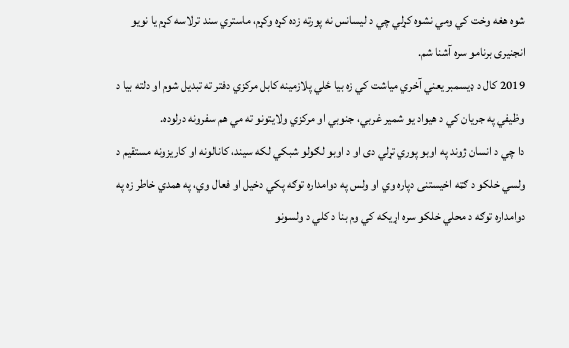شوه هغه وخت کي ومي نشوه کړلي چي د لیسانس نه پورته زده کړه وکړم، ماستري سند ترلاسه کړم یا نويو انجنیری برنامو سره آشنا شم.
2019 کال د ډیسمبر یعني آخري میاشت کي زه بیا ځلي پلازمینه کابل مرکزي دفتر ته تبدیل شوم او دلته بیا د وظیفي په جریان کي د هیواد یو شمیر غربي، جنوبي او مرکزي ولایتونو ته مي هم سفرونه درلوده.
دا چي د انسان ژوند په اوبو پوري تړلي دی او د اوبو لګولو شبکي لکه سیند، کانالونه او کاریزونه مستقیم د ولسي خلکو د ګټه اخیستنی دپاره وي او ولس په دوامداره توګه پکي دخیل او فعال وي، په همدي خاطر زه په دوامداره توګه د محلي خلکو سره اړیکه کي وم بنا د کلي د ولسونو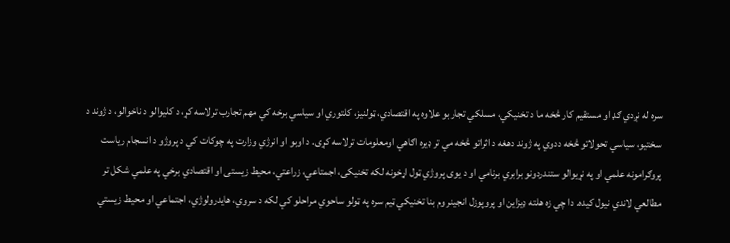سره له نږدي ګډ او مستقیم کار څخه ما د تخنیکي، مسلکي تجاربو علاوه په اقتصادي، ټولنیز، کلتوري او سیاسي برخه کي مهم تجارب ترلاسه کړ، د کلیوالو د ناخوالو، د ژوند د سختیو، سیاسي تحولاتو څخه ددوي په ژوند دهغه د اثراتو څخه مي تر ډیره اګاهي اومعلومات ترلاسه کړی. د اوبو او انرژي وزارت په چوکات کي د پروژو د انسجام ریاست پروګرامونه علمي او په نړیوالو ستندردونو برابري برنامي او د یوی پروژي ټول اړخونه لکه تخنیکی، اجمتاعي، زراعتي، محیط زیستی او اقتصادي برخي په علمي شکل تر مطالعي لاندي نیول کیده. دا چي زه هلته ډیزاین او پروپوزل انجینر وم بنا تخنیکي ټیم سره په ټولو ساحوي مراحلو کي لکه د سروي، هایدرولوژي، اجتماعي او محیط زیستي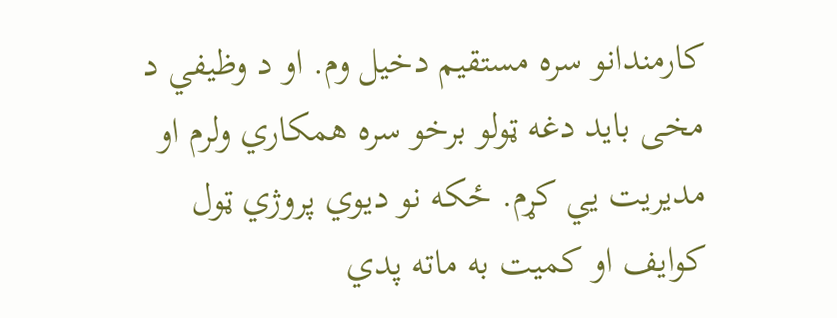کارمندانو سره مستقیم دخیل وم. او د وظیفي د مخی باید دغه ټولو برخو سره همکاري ولرم او مدیریت يي کړم. ځکه نو دیوي پروژي ټول کوایف او کمیت به ماته پدي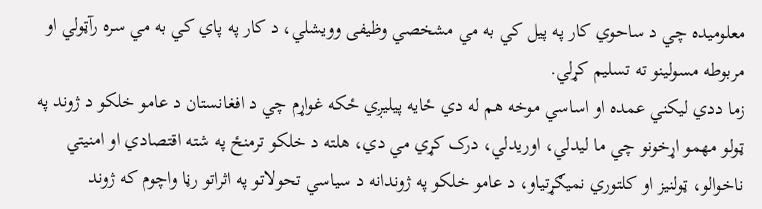معلومیده چي د ساحوي کار په پیل کي به مي مشخصي وظیفی وویشلي، د کار په پاي کي به مي سره رآټولي او مربوطه مسولینو ته تسلیم کړلي.
زما ددي لیکني عمده او اساسي موخه هم له دي ځایه پیلیږي ځکه غواړم چي د افغانستان د عامو خلکو د ژوند په ټولو مهمو اړخونو چي ما لیدلي، اوریدلي، درک کړي مي دي، هلته د خلکو ترمنځ په شته اقتصادي او امنیتي ناخوالو، ټولنیز او کلتوري نمیګړتیاو، د عامو خلکو په ژوندانه د سیاسي تحولاتو په اثراتو رڼا واچوم که ژوند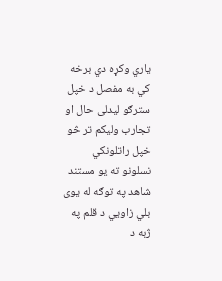یاري وکړه دي برخه کي به مفصل د خپل سترګو لیدلی حال او تجارب ولیکم تر څو خپل راتلونکي نسلونو ته یو مستند شاهد په توګه له یوی بلي زاويي د قلم په ژبه د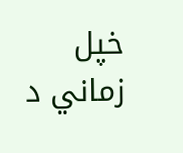خپل زماني د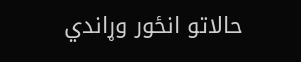حالاتو انځور وړاندي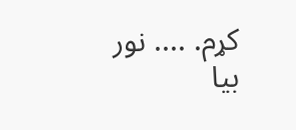کړم. .... نور بیا